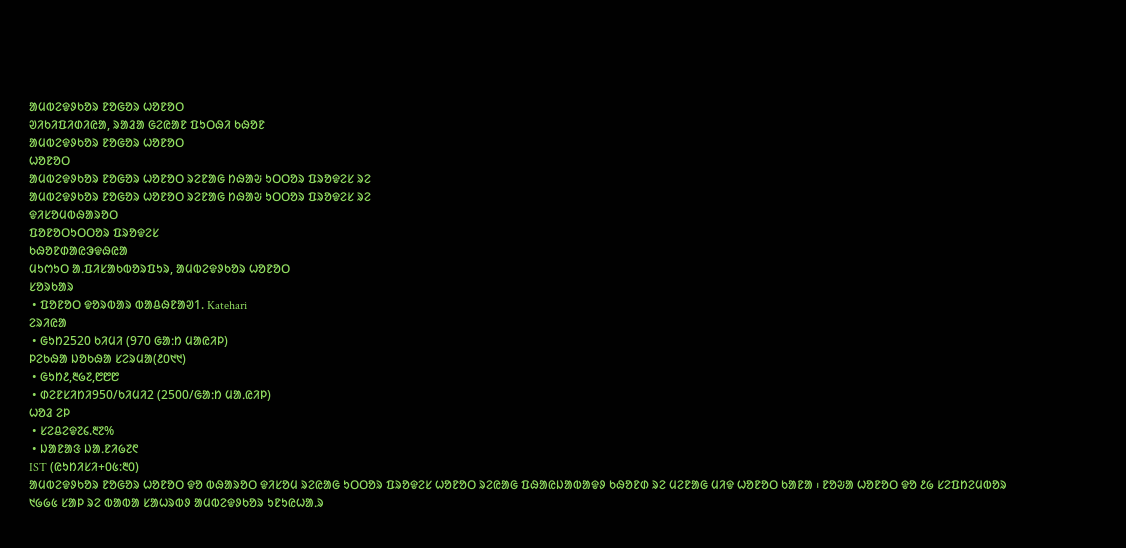ᱟᱢᱵᱮᱫᱽᱠᱚᱨ ᱱᱚᱜᱚᱨ ᱦᱚᱱᱚᱛ
ᱣᱤᱠᱤᱯᱤᱰᱤᱭᱟ, ᱨᱟᱲᱟ ᱜᱮᱭᱟᱱ ᱯᱩᱛᱷᱤ ᱠᱷᱚᱱ
ᱟᱢᱵᱮᱫᱽᱠᱚᱨ ᱱᱚᱜᱚᱨ ᱦᱚᱱᱚᱛ
ᱦᱚᱱᱚᱛ
ᱟᱢᱵᱮᱫᱽᱠᱚᱨ ᱱᱚᱜᱚᱨ ᱦᱚᱱᱚᱛ ᱨᱮᱱᱟᱜ ᱴᱷᱟᱶ ᱩᱛᱛᱚᱨ ᱯᱨᱚᱫᱮᱥ ᱨᱮ
ᱟᱢᱵᱮᱫᱽᱠᱚᱨ ᱱᱚᱜᱚᱨ ᱦᱚᱱᱚᱛ ᱨᱮᱱᱟᱜ ᱴᱷᱟᱶ ᱩᱛᱛᱚᱨ ᱯᱨᱚᱫᱮᱥ ᱨᱮ
ᱫᱤᱥᱚᱢᱵᱷᱟᱨᱚᱛ
ᱯᱚᱱᱚᱛᱩᱛᱛᱚᱨ ᱯᱨᱚᱫᱮᱥ
ᱠᱷᱚᱱᱰᱟᱭᱳᱫᱷᱭᱟ
ᱢᱩᱬᱩᱛ ᱟᱹᱯᱤᱥᱟᱠᱵᱚᱨᱯᱩᱨ, ᱟᱢᱵᱮᱫᱽᱠᱚᱨ ᱦᱚᱱᱚᱛ
ᱥᱚᱨᱠᱟᱨ
 • ᱯᱚᱱᱚᱛ ᱫᱚᱨᱵᱟᱨ ᱵᱟᱪᱷᱱᱟᱣ1. Katehari
ᱮᱨᱤᱭᱟ
 • ᱜᱩᱴ2520 ᱠᱤᱢᱤ (970 ᱜᱟᱺᱴ ᱢᱟᱭᱤᱞ)
ᱞᱮᱠᱷᱟ ᱡᱚᱠᱷᱟ ᱥᱮᱨᱢᱟ(᱒᱐᱑᱑)
 • ᱜᱩᱴ᱒,᱓᱙᱗,᱘᱘᱘
 • ᱰᱮᱱᱥᱤᱴᱤ950/ᱠᱤᱢᱤ2 (2500/ᱜᱟᱺᱴ ᱢᱟᱹᱭᱤᱞ)
ᱦᱚᱲ ᱮᱞ
 • ᱥᱮᱪᱮᱫ᱗᱔.᱓᱗%
 • ᱡᱟᱱᱟᱝ ᱡᱟᱹᱱᱤ᱙᱗᱖
IST (ᱭᱩᱴᱤᱥᱤ+᱐᱕:᱓᱐)
ᱟᱢᱵᱮᱫᱽᱠᱚᱨ ᱱᱚᱜᱚᱨ ᱦᱚᱱᱚᱛ ᱫᱚ ᱵᱷᱟᱨᱚᱛ ᱫᱤᱥᱚᱢ ᱨᱮᱭᱟᱜ ᱩᱛᱛᱚᱨ ᱯᱨᱚᱫᱮᱥ ᱦᱚᱱᱚᱛ ᱨᱮᱭᱟᱜ ᱯᱷᱟᱭᱡᱟᱵᱟᱫᱽ ᱠᱷᱚᱱᱰ ᱨᱮ ᱢᱮᱱᱟᱜ ᱢᱤᱫ ᱦᱚᱱᱚᱛ ᱠᱟᱱᱟ ᱾ ᱱᱚᱶᱟ ᱦᱚᱱᱚᱛ ᱫᱚ ᱒᱙ ᱥᱮᱯᱴᱮᱢᱵᱚᱨ ᱑᱙᱙᱕ ᱥᱟᱞ ᱨᱮ ᱵᱟᱵᱟ ᱥᱟᱦᱨᱵᱽ ᱟᱢᱵᱮᱫᱽᱠᱚᱨ ᱩᱱᱩᱭᱦᱟᱹᱨ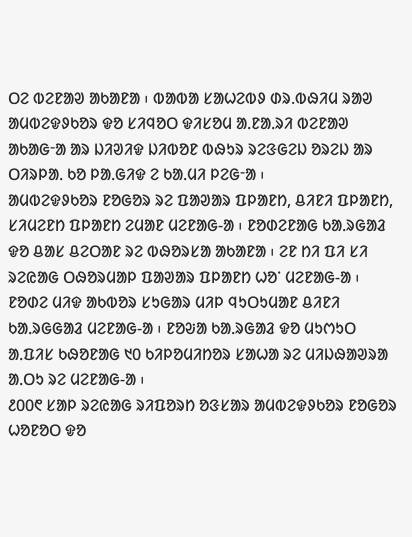ᱛᱮ ᱵᱮᱱᱟᱣ ᱟᱠᱟᱱᱟ ᱾ ᱵᱟᱵᱟ ᱥᱟᱦᱮᱵᱽ ᱰᱨ.ᱵᱷᱤᱢ ᱨᱟᱣ ᱟᱢᱵᱮᱫᱽᱠᱚᱨ ᱫᱚ ᱥᱤᱧᱚᱛ ᱫᱤᱥᱚᱢ ᱟᱹᱱᱟᱹᱨᱤ ᱵᱮᱱᱟᱣ ᱟᱠᱟᱜᱼᱟ ᱟᱨ ᱡᱤᱣᱤᱫ ᱡᱤᱵᱚᱱ ᱵᱷᱩᱨ ᱨᱮᱝᱜᱮᱡ ᱚᱨᱮᱡ ᱟᱨ ᱛᱤᱨᱞᱟᱹ ᱠᱚ ᱞᱟᱹᱜᱤᱫ ᱮ ᱠᱟᱹᱢᱤ ᱞᱮᱜᱼᱟ ᱾
ᱟᱢᱵᱮᱫᱽᱠᱚᱨ ᱱᱚᱜᱚᱨ ᱨᱮ ᱯᱟᱣᱟᱨ ᱯᱞᱟᱱᱴ, ᱪᱤᱱᱤ ᱯᱞᱟᱱᱴ, ᱥᱤᱢᱮᱱᱴ ᱯᱞᱟᱱᱴ ᱮᱢᱟᱱ ᱢᱮᱱᱟᱜ-ᱟ ᱾ ᱱᱚᱰᱮᱱᱟᱜ ᱠᱟᱹᱨᱜᱟᱲ ᱫᱚ ᱪᱟᱥ ᱪᱮᱛᱟᱱ ᱨᱮ ᱵᱷᱚᱨᱥᱟ ᱟᱠᱟᱱᱟ ᱾ ᱮᱱ ᱴᱤ ᱯᱤ ᱥᱤ ᱨᱮᱭᱟᱜ ᱛᱷᱚᱨᱢᱟᱞ ᱯᱟᱣᱟᱨ ᱯᱞᱟᱱᱴ ᱦᱚᱸ ᱢᱮᱱᱟᱜ-ᱟ ᱾ ᱱᱚᱰᱮ ᱢᱤᱫ ᱟᱠᱵᱚᱨ ᱥᱩᱜᱟᱨ ᱢᱤᱞ ᱧᱩᱛᱩᱢᱟᱱ ᱪᱤᱱᱤ ᱠᱟᱹᱨᱜᱜᱟᱲ ᱢᱮᱱᱟᱜ-ᱟ ᱾ ᱱᱚᱶᱟ ᱠᱟᱹᱨᱜᱟᱲ ᱫᱚ ᱢᱩᱬᱩᱛ ᱟᱹᱯᱤᱥ ᱠᱷᱚᱱᱟᱜ ᱑᱐ ᱠᱤᱞᱚᱢᱤᱴᱚᱨ ᱥᱟᱦᱟ ᱨᱮ ᱢᱤᱡᱷᱟᱣᱨᱟ ᱟᱹᱛᱩ ᱨᱮ ᱢᱮᱱᱟᱜ-ᱟ ᱾
᱒᱐᱐᱖ ᱥᱟᱞ ᱨᱮᱭᱟᱜ ᱨᱤᱯᱚᱨᱴ ᱚᱝᱥᱟᱨ ᱟᱢᱵᱮᱫᱽᱠᱚᱨ ᱱᱚᱜᱚᱨ ᱦᱚᱱᱚᱛ ᱫᱚ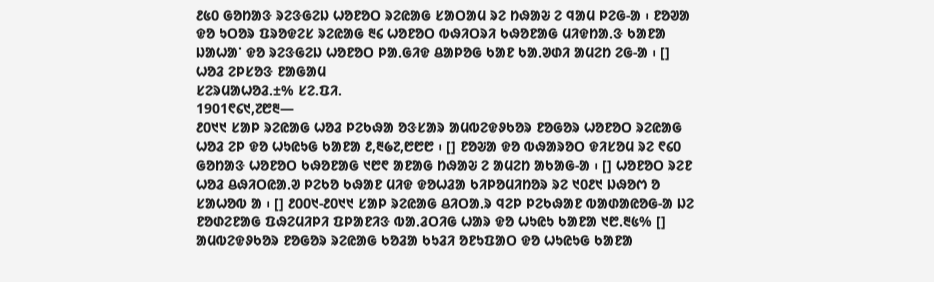᱒᱕᱐ ᱜᱚᱴᱟᱝ ᱨᱮᱝᱜᱮᱡ ᱦᱚᱱᱚᱛ ᱨᱮᱭᱟᱜ ᱥᱟᱛᱟᱢ ᱨᱮ ᱴᱷᱟᱶ ᱮ ᱧᱟᱢ ᱞᱮᱜ-ᱟ ᱾ ᱱᱚᱣᱟ ᱫᱚ ᱩᱛᱚᱨ ᱯᱨᱚᱫᱮᱥ ᱨᱮᱭᱟᱜ ᱓᱔ ᱦᱚᱱᱚᱛ ᱵᱷᱤᱛᱨᱤ ᱠᱷᱚᱱᱟᱜ ᱢᱤᱫᱴᱟᱹᱝ ᱠᱟᱱᱟ ᱡᱟᱦᱟᱸ ᱫᱚ ᱨᱮᱝᱜᱮᱡ ᱦᱚᱱᱚᱛ ᱞᱟᱹᱜᱤᱫ ᱪᱟᱞᱚᱜ ᱠᱟᱱ ᱠᱟᱹᱣᱰᱤ ᱟᱢᱮᱴ ᱮᱜ-ᱟ ᱾ []
ᱦᱚᱲ ᱮᱞᱥᱚᱝ ᱱᱟᱜᱟᱢ
ᱥᱮᱨᱢᱟᱦᱚᱲ.±% ᱥᱮ.ᱯᱤ.
1901᱖᱔᱑,᱗᱘᱓—
᱒᱐᱑᱑ ᱥᱟᱞ ᱨᱮᱭᱟᱜ ᱦᱚᱲ ᱞᱮᱠᱷᱟ ᱚᱝᱥᱟᱨ ᱟᱢᱵᱮᱫᱽᱠᱚᱨ ᱱᱚᱜᱚᱨ ᱦᱚᱱᱚᱛ ᱨᱮᱭᱟᱜ ᱦᱚᱲ ᱮᱞ ᱫᱚ ᱦᱩᱭᱩᱜ ᱠᱟᱱᱟ ᱒,᱓᱙᱗,᱘᱘᱘ ᱾ [] ᱱᱚᱶᱟ ᱫᱚ ᱵᱷᱟᱨᱚᱛ ᱫᱤᱥᱚᱢ ᱨᱮ ᱖᱔᱐ ᱜᱚᱴᱟᱝ ᱦᱚᱱᱚᱛ ᱠᱷᱚᱱᱟᱜ ᱑᱘᱖ ᱟᱱᱟᱜ ᱴᱷᱟᱶ ᱮ ᱟᱢᱮᱴ ᱟᱠᱟᱜ-ᱟ ᱾ [] ᱦᱚᱱᱚᱛ ᱨᱮᱱ ᱦᱚᱲ ᱪᱷᱤᱛᱭᱟᱹᱣ ᱞᱮᱠᱚ ᱠᱷᱟᱱ ᱢᱤᱫ ᱫᱚᱦᱲᱟ ᱠᱤᱞᱚᱢᱤᱴᱚᱨ ᱨᱮ ᱑᱐᱒᱑ ᱡᱷᱚᱬ ᱚ ᱥᱟᱦᱚᱵ ᱟ ᱾ [] ᱒᱐᱐᱑-᱒᱐᱑᱑ ᱥᱟᱞ ᱨᱮᱭᱟᱜ ᱪᱤᱛᱟᱹᱨ ᱧᱮᱞ ᱞᱮᱠᱷᱟᱱ ᱵᱟᱰᱟᱭᱚᱜ-ᱟ ᱡᱮ ᱱᱚᱰᱮᱱᱟᱜ ᱯᱷᱮᱢᱤᱞᱤ ᱯᱞᱟᱱᱤᱝ ᱵᱟᱹᱲᱛᱤᱜ ᱦᱟᱨ ᱫᱚ ᱦᱩᱭᱩ ᱠᱟᱱᱟ ᱑᱘ᱹ᱓᱕% [] ᱟᱢᱵᱮᱫᱽᱠᱚᱨ ᱱᱚᱜᱚᱨ ᱨᱮᱭᱟᱜ ᱠᱚᱲᱟ ᱠᱩᱲᱤ ᱚᱱᱩᱯᱟᱛ ᱫᱚ ᱦᱩᱭᱩᱜ ᱠᱟᱱᱟ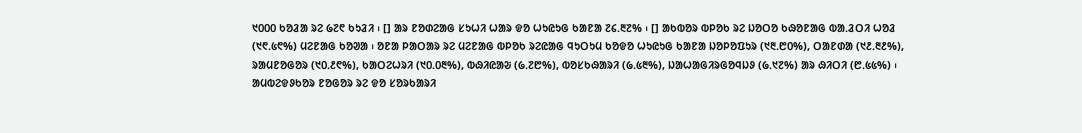᱑᱐᱐᱐ ᱠᱚᱲᱟ ᱨᱮ ᱙᱗᱖ ᱠᱩᱲᱤ ᱾ [] ᱟᱨ ᱱᱚᱰᱮᱟᱜ ᱥᱩᱦᱤ ᱦᱟᱨ ᱫᱚ ᱦᱩᱭᱩᱜ ᱠᱟᱱᱟ ᱗᱔ᱹ᱓᱗% ᱾ [] ᱟᱠᱵᱚᱨ ᱵᱞᱚᱠ ᱨᱮ ᱡᱚᱛᱚ ᱠᱷᱚᱱᱟᱜ ᱵᱟᱹᱲᱛᱤ ᱦᱚᱲ (᱑᱖ᱹ᱕᱖%) ᱢᱮᱱᱟᱜ ᱠᱚᱣᱟ ᱾ ᱚᱱᱟ ᱞᱟᱛᱟᱨ ᱨᱮ ᱢᱮᱱᱟᱜ ᱵᱞᱚᱠ ᱨᱮᱭᱟᱜ ᱧᱩᱛᱩᱢ ᱠᱚᱫᱚ ᱦᱩᱭᱩᱜ ᱠᱟᱱᱟ ᱡᱚᱞᱚᱯᱩᱨ (᱑᱓ᱹ᱘᱐%), ᱛᱟᱱᱰᱟ (᱑᱒ᱹ᱓᱒%), ᱨᱟᱢᱱᱚᱜᱚᱨ (᱑᱐ᱹ᱒᱖%), ᱠᱟᱛᱮᱦᱨᱤ (᱑᱐ᱹ᱐᱓%), ᱵᱷᱤᱭᱟᱶ (᱙ᱹ᱗᱘%), ᱵᱚᱥᱠᱷᱟᱨᱤ (᱙ᱹ᱕᱓%), ᱡᱟᱦᱟᱜᱤᱨᱜᱚᱧᱡᱽ (᱙ᱹ᱑᱗%) ᱟᱨ ᱷᱤᱛᱤ (᱘ᱹ᱕᱕%) ᱾
ᱟᱢᱵᱮᱫᱽᱠᱚᱨ ᱱᱚᱜᱚᱨ ᱨᱮ ᱫᱚ ᱥᱚᱨᱠᱟᱨᱤ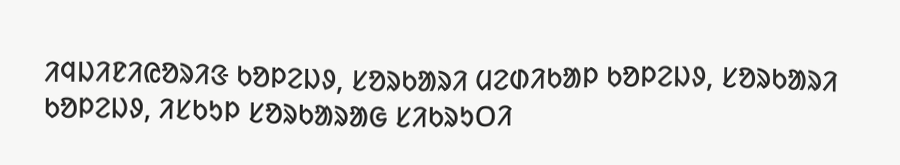ᱤᱧᱡᱤᱱᱤᱭᱚᱨᱤᱝ ᱠᱚᱞᱮᱡᱽ, ᱥᱚᱨᱠᱟᱨᱤ ᱢᱮᱰᱤᱠᱟᱞ ᱠᱚᱞᱮᱡᱽ, ᱥᱚᱨᱠᱟᱨᱤ ᱠᱚᱞᱮᱡᱽ, ᱤᱥᱠᱩᱞ ᱥᱚᱨᱠᱟᱨᱟᱜ ᱥᱤᱠᱨᱩᱛᱤ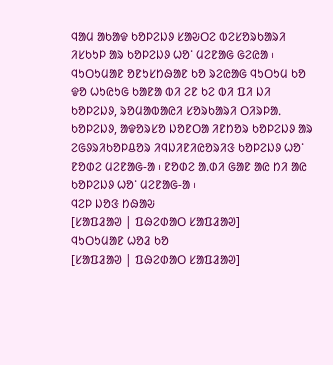ᱧᱟᱢ ᱟᱠᱟᱫ ᱠᱚᱞᱮᱡᱽ ᱥᱟᱶᱛᱮ ᱵᱮᱥᱚᱨᱠᱟᱨᱤ ᱤᱥᱠᱩᱞ ᱟᱨ ᱠᱚᱞᱮᱡᱽ ᱦᱚᱸ ᱢᱮᱱᱟᱜ ᱜᱮᱭᱟ ᱾ ᱧᱩᱛᱩᱢᱟᱱ ᱚᱱᱩᱥᱴᱷᱟᱱ ᱠᱚ ᱨᱮᱭᱟᱜ ᱧᱩᱛᱩᱢ ᱠᱚ ᱫᱚ ᱦᱩᱭᱩᱜ ᱠᱟᱱᱟ ᱵᱤ ᱮᱱ ᱠᱮ ᱵᱤ ᱯᱤ ᱡᱤ ᱠᱚᱞᱮᱡᱽ, ᱨᱚᱢᱟᱵᱟᱭᱤ ᱥᱚᱨᱠᱟᱨᱤ ᱛᱤᱨᱞᱟᱹ ᱠᱚᱞᱮᱡᱽ, ᱟᱫᱚᱨᱥᱚ ᱡᱚᱱᱛᱟ ᱤᱱᱴᱚᱨ ᱠᱚᱞᱮᱡᱽ ᱟᱨ ᱮᱜᱽᱨᱤᱠᱚᱞᱪᱚᱨ ᱤᱧᱡᱤᱱᱤᱭᱚᱨᱤᱝ ᱠᱚᱞᱮᱡᱽ ᱦᱚᱸ ᱱᱚᱰᱮ ᱢᱮᱱᱟᱜ-ᱟ ᱾ ᱱᱚᱰᱮ ᱟᱹᱰᱤ ᱜᱟᱱ ᱟᱭ ᱴᱤ ᱟᱭ ᱠᱚᱞᱮᱡᱽ ᱦᱚᱸ ᱢᱮᱱᱟᱜ-ᱟ ᱾
ᱧᱮᱞ ᱡᱚᱝ ᱴᱷᱟᱶ
[ᱥᱟᱯᱲᱟᱣ | ᱯᱷᱮᱰᱟᱛ ᱥᱟᱯᱲᱟᱣ]
ᱧᱩᱛᱩᱢᱟᱱ ᱦᱚᱲ ᱠᱚ
[ᱥᱟᱯᱲᱟᱣ | ᱯᱷᱮᱰᱟᱛ ᱥᱟᱯᱲᱟᱣ]